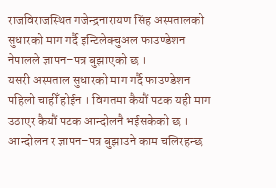राजविराजस्थित गजेन्द्रनारायण सिंह अस्पतालको सुधारको माग गर्दै इन्टिलेक्चुअल फाउण्डेशन नेपालले ज्ञापन–पत्र बुझाएको छ ।
यसरी अस्पताल सुधारको माग गर्दै फाउण्डेशन पहिलो चाहीँ होईन । विगतमा कैयौं पटक यही माग उठाएर कैयौं पटक आन्दोलनै भईसकेको छ । आन्दोलन र ज्ञापन–पत्र बुझाउने काम चलिरहन्छ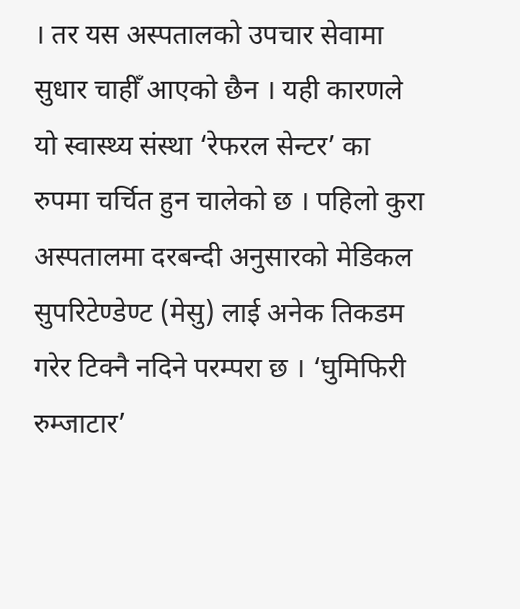। तर यस अस्पतालको उपचार सेवामा सुधार चाहीँ आएको छैन । यही कारणले यो स्वास्थ्य संस्था ‘रेफरल सेन्टर’ का रुपमा चर्चित हुन चालेको छ । पहिलो कुरा अस्पतालमा दरबन्दी अनुसारको मेडिकल सुपरिटेण्डेण्ट (मेसु) लाई अनेक तिकडम गरेर टिक्नै नदिने परम्परा छ । ‘घुमिफिरी रुम्जाटार’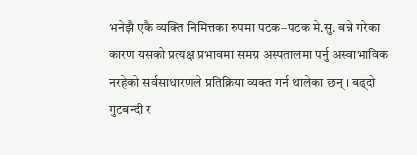भनेझै एकै व्यक्ति निमित्तका रुपमा पटक–पटक मे.सु. बन्ने गरेका कारण यसको प्रत्यक्ष प्रभावमा समग्र अस्पतालमा पर्नु अस्वाभाविक नरहेको सर्वसाधारणले प्रतिक्रिया व्यक्त गर्न थालेका छन् । बढ्दो गुटबन्दी र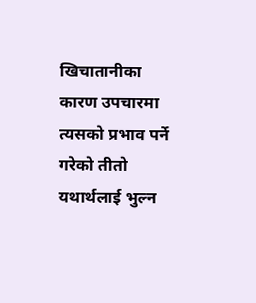खिचातानीका कारण उपचारमा त्यसको प्रभाव पर्ने गरेको तीतो यथार्थलाई भुल्न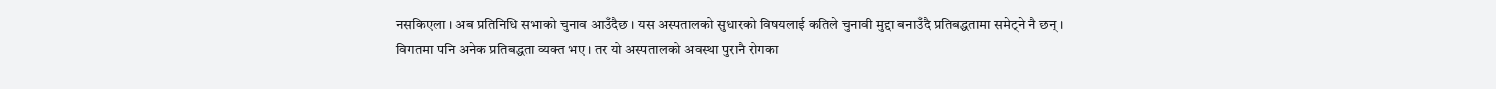नसकिएला । अब प्रतिनिधि सभाको चुनाव आउँदैछ । यस अस्पतालको सुधारको विषयलाई कतिले चुनावी मुद्दा बनाउँदै प्रतिबद्धतामा समेट्ने नै छन् । विगतमा पनि अनेक प्रतिबद्धता व्यक्त भए । तर यो अस्पतालको अवस्था पुरानै रोगका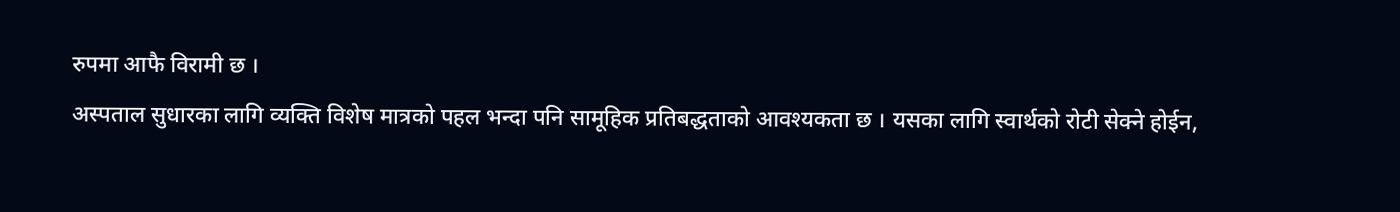रुपमा आफै विरामी छ ।
अस्पताल सुधारका लागि व्यक्ति विशेष मात्रको पहल भन्दा पनि सामूहिक प्रतिबद्धताको आवश्यकता छ । यसका लागि स्वार्थको रोटी सेक्ने होईन,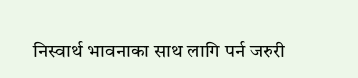निस्वार्थ भावनाका साथ लागि पर्न जरुरी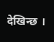देखिन्छ ।